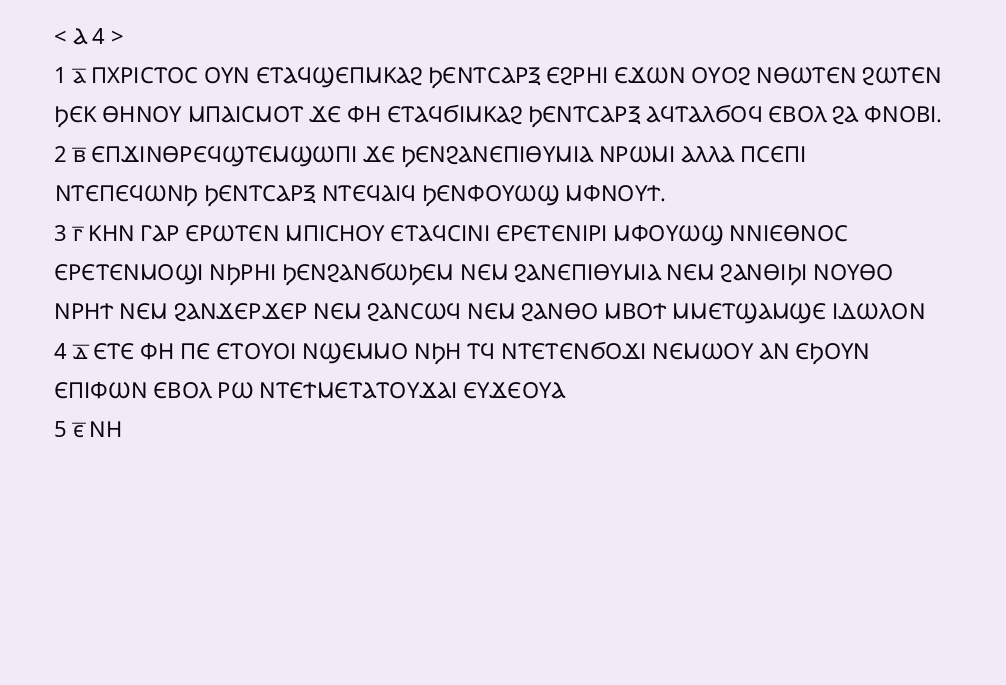< Ⲁ 4 >
1 ⲁ̅ ⲠⲬⲢⲒⲤⲦⲞⲤ ⲞⲨⲚ ⲈⲦⲀϤϢⲈⲠⲘⲔⲀϨ ϦⲈⲚⲦⲤⲀⲢⲜ ⲈϨⲢⲎⲒ ⲈϪⲰⲚ ⲞⲨⲞϨ ⲚⲐⲰⲦⲈⲚ ϨⲰⲦⲈⲚ ϦⲈⲔ ⲐⲎⲚⲞⲨ ⲘⲠⲀⲒⲤⲘⲞⲦ ϪⲈ ⲪⲎ ⲈⲦⲀϤϬⲒⲘⲔⲀϨ ϦⲈⲚⲦⲤⲀⲢⲜ ⲀϤⲦⲀⲖϬⲞϤ ⲈⲂⲞⲖ ϨⲀ ⲪⲚⲞⲂⲒ.
2 ⲃ̅ ⲈⲠϪⲒⲚⲐⲢⲈϤϢⲦⲈⲘϢⲰⲠⲒ ϪⲈ ϦⲈⲚϨⲀⲚⲈⲠⲒⲐⲨⲘⲒⲀ ⲚⲢⲰⲘⲒ ⲀⲖⲖⲀ ⲠⲤⲈⲠⲒ ⲚⲦⲈⲠⲈϤⲰⲚϦ ϦⲈⲚⲦⲤⲀⲢⲜ ⲚⲦⲈϤⲀⲒϤ ϦⲈⲚⲪⲞⲨⲰϢ ⲘⲪⲚⲞⲨϮ.
3 ⲅ̅ ⲔⲎⲚ ⲄⲀⲢ ⲈⲢⲰⲦⲈⲚ ⲘⲠⲒⲤⲎⲞⲨ ⲈⲦⲀϤⲤⲒⲚⲒ ⲈⲢⲈⲦⲈⲚⲒⲢⲒ ⲘⲪⲞⲨⲰϢ ⲚⲚⲒⲈⲐⲚⲞⲤ ⲈⲢⲈⲦⲈⲚⲘⲞϢⲒ ⲚϦⲢⲎⲒ ϦⲈⲚϨⲀⲚϬⲰϦⲈⲘ ⲚⲈⲘ ϨⲀⲚⲈⲠⲒⲐⲨⲘⲒⲀ ⲚⲈⲘ ϨⲀⲚⲐⲒϦⲒ ⲚⲞⲨⲐⲞ ⲚⲢⲎϮ ⲚⲈⲘ ϨⲀⲚϪⲈⲢϪⲈⲢ ⲚⲈⲘ ϨⲀⲚⲤⲰϤ ⲚⲈⲘ ϨⲀⲚⲐⲞ ⲘⲂⲞϮ ⲘⲘⲈⲦϢⲀⲘϢⲈ ⲒⲆⲰⲖⲞⲚ
4 ⲇ̅ ⲈⲦⲈ ⲪⲎ ⲠⲈ ⲈⲦⲞⲨⲞⲒ ⲚϢⲈⲘⲘⲞ ⲚϦⲎ ⲦϤ ⲚⲦⲈⲦⲈⲚϬⲞϪⲒ ⲚⲈⲘⲰⲞⲨ ⲀⲚ ⲈϦⲞⲨⲚ ⲈⲠⲒⲪⲰⲚ ⲈⲂⲞⲖ ⲢⲰ ⲚⲦⲈϮⲘⲈⲦⲀⲦⲞⲨϪⲀⲒ ⲈⲨϪⲈⲞⲨⲀ
5 ⲉ̅ ⲚⲎ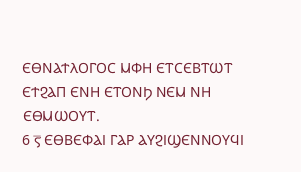ⲈⲐⲚⲀϮⲖⲞⲄⲞⲤ ⲘⲪⲎ ⲈⲦⲤⲈⲂⲦⲰⲦ ⲈϮϨⲀⲠ ⲈⲚⲎ ⲈⲦⲞⲚϦ ⲚⲈⲘ ⲚⲎ ⲈⲐⲘⲰⲞⲨⲦ.
6 ⲋ̅ ⲈⲐⲂⲈⲪⲀⲒ ⲄⲀⲢ ⲀⲨϨⲒϢⲈⲚⲚⲞⲨϤⲒ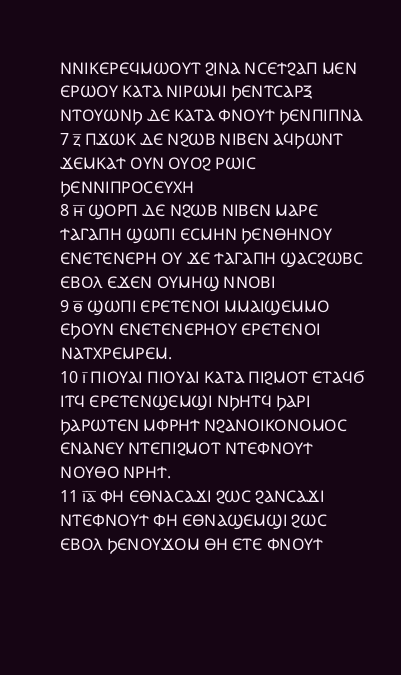ⲚⲚⲒⲔⲈⲢⲈϤⲘⲰⲞⲨⲦ ϨⲒⲚⲀ ⲚⲤⲈϮϨⲀⲠ ⲘⲈⲚ ⲈⲢⲰⲞⲨ ⲔⲀⲦⲀ ⲚⲒⲢⲰⲘⲒ ϦⲈⲚⲦⲤⲀⲢⲜ ⲚⲦⲞⲨⲰⲚϦ ⲆⲈ ⲔⲀⲦⲀ ⲪⲚⲞⲨϮ ϦⲈⲚⲠⲒⲠⲚⲀ
7 ⲍ̅ ⲠϪⲰⲔ ⲆⲈ ⲚϨⲰⲂ ⲚⲒⲂⲈⲚ ⲀϤϦⲰⲚⲦ ϪⲈⲘⲔⲀϮ ⲞⲨⲚ ⲞⲨⲞϨ ⲢⲰⲒⲤ ϦⲈⲚⲚⲒⲠⲢⲞⲤⲈⲨⲬⲎ
8 ⲏ̅ ϢⲞⲢⲠ ⲆⲈ ⲚϨⲰⲂ ⲚⲒⲂⲈⲚ ⲘⲀⲢⲈ ϮⲀⲄⲀⲠⲎ ϢⲰⲠⲒ ⲈⲤⲘⲎⲚ ϦⲈⲚⲐⲎⲚⲞⲨ ⲈⲚⲈⲦⲈⲚⲈⲢⲎ ⲞⲨ ϪⲈ ϮⲀⲄⲀⲠⲎ ϢⲀⲤϨⲰⲂⲤ ⲈⲂⲞⲖ ⲈϪⲈⲚ ⲞⲨⲘⲎϢ ⲚⲚⲞⲂⲒ
9 ⲑ̅ ϢⲰⲠⲒ ⲈⲢⲈⲦⲈⲚⲞⲒ ⲘⲘⲀⲒϢⲈⲘⲘⲞ ⲈϦⲞⲨⲚ ⲈⲚⲈⲦⲈⲚⲈⲢⲎⲞⲨ ⲈⲢⲈⲦⲈⲚⲞⲒ ⲚⲀⲦⲬⲢⲈⲘⲢⲈⲘ.
10 ⲓ̅ ⲠⲒⲞⲨⲀⲒ ⲠⲒⲞⲨⲀⲒ ⲔⲀⲦⲀ ⲠⲒϨⲘⲞⲦ ⲈⲦⲀϤϬ ⲒⲦϤ ⲈⲢⲈⲦⲈⲚϢⲈⲘϢⲒ ⲚϦⲎⲦϤ ϦⲀⲢⲒ ϦⲀⲢⲰⲦⲈⲚ ⲘⲪⲢⲎϮ ⲚϨⲀⲚⲞⲒⲔⲞⲚⲞⲘⲞⲤ ⲈⲚⲀⲚⲈⲨ ⲚⲦⲈⲠⲒϨⲘⲞⲦ ⲚⲦⲈⲪⲚⲞⲨϮ ⲚⲞⲨⲐⲞ ⲚⲢⲎϮ.
11 ⲓ̅ⲁ̅ ⲪⲎ ⲈⲐⲚⲀⲤⲀϪⲒ ϨⲰⲤ ϨⲀⲚⲤⲀϪⲒ ⲚⲦⲈⲪⲚⲞⲨϮ ⲪⲎ ⲈⲐⲚⲀϢⲈⲘϢⲒ ϨⲰⲤ ⲈⲂⲞⲖ ϦⲈⲚⲞⲨϪⲞⲘ ⲐⲎ ⲈⲦⲈ ⲪⲚⲞⲨϮ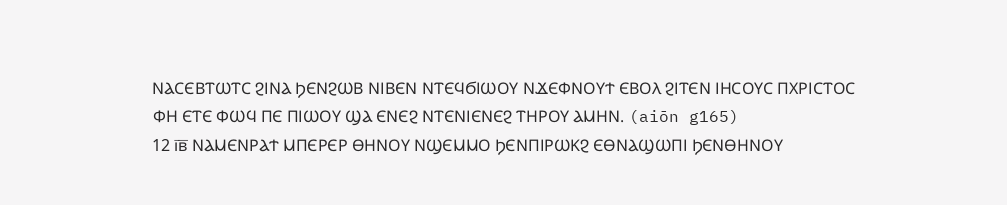ⲚⲀⲤⲈⲂⲦⲰⲦⲤ ϨⲒⲚⲀ ϦⲈⲚϨⲰⲂ ⲚⲒⲂⲈⲚ ⲚⲦⲈϤϬⲒⲰⲞⲨ ⲚϪⲈⲪⲚⲞⲨϮ ⲈⲂⲞⲖ ϨⲒⲦⲈⲚ ⲒⲎⲤⲞⲨⲤ ⲠⲬⲢⲒⲤⲦⲞⲤ ⲪⲎ ⲈⲦⲈ ⲪⲰϤ ⲠⲈ ⲠⲒⲰⲞⲨ ϢⲀ ⲈⲚⲈϨ ⲚⲦⲈⲚⲒⲈⲚⲈϨ ⲦⲎⲢⲞⲨ ⲀⲘⲎⲚ. (aiōn g165)
12 ⲓ̅ⲃ̅ ⲚⲀⲘⲈⲚⲢⲀϮ ⲘⲠⲈⲢⲈⲢ ⲐⲎⲚⲞⲨ ⲚϢⲈⲘⲘⲞ ϦⲈⲚⲠⲒⲢⲰⲔϨ ⲈⲐⲚⲀϢⲰⲠⲒ ϦⲈⲚⲐⲎⲚⲞⲨ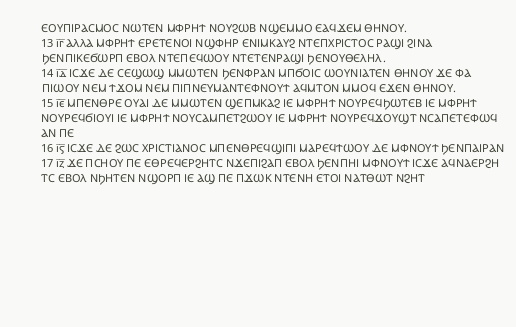ⲈⲞⲨⲠⲒⲢⲀⲤⲘⲞⲤ ⲚⲰⲦⲈⲚ ⲘⲪⲢⲎϮ ⲚⲞⲨϨⲰⲂ ⲚϢⲈⲘⲘⲞ ⲈⲀϤϪⲈⲘ ⲐⲎⲚⲞⲨ.
13 ⲓ̅ⲅ̅ ⲀⲖⲖⲀ ⲘⲪⲢⲎϮ ⲈⲢⲈⲦⲈⲚⲞⲒ ⲚϢⲪⲎⲢ ⲈⲚⲒⲘⲔⲀⲨϨ ⲚⲦⲈⲠⲬⲢⲒⲤⲦⲞⲤ ⲢⲀϢⲒ ϨⲒⲚⲀ ϦⲈⲚⲠⲒⲔⲈϬⲰⲢⲠ ⲈⲂⲞⲖ ⲚⲦⲈⲠⲈϤⲰⲞⲨ ⲚⲦⲈⲦⲈⲚⲢⲀϢⲒ ϦⲈⲚⲞⲨⲐⲈⲖⲎⲖ.
14 ⲓ̅ⲇ̅ ⲒⲤϪⲈ ⲆⲈ ⲤⲈϢⲰϢ ⲘⲘⲰⲦⲈⲚ ϦⲈⲚⲪⲢⲀⲚ ⲘⲠϬⲞⲒⲤ ⲰⲞⲨⲚⲒⲀⲦⲈⲚ ⲐⲎⲚⲞⲨ ϪⲈ ⲪⲀ ⲠⲒⲰⲞⲨ ⲚⲈⲘ ϮϪⲞⲘ ⲚⲈⲘ ⲠⲒⲠⲚⲈⲨⲘⲀⲚⲦⲈⲪⲚⲞⲨϮ ⲀϤⲘⲦⲞⲚ ⲘⲘⲞϤ ⲈϪⲈⲚ ⲐⲎⲚⲞⲨ.
15 ⲓ̅ⲉ̅ ⲘⲠⲈⲚⲐⲢⲈ ⲞⲨⲀⲒ ⲆⲈ ⲘⲘⲰⲦⲈⲚ ϢⲈⲠⲘⲔⲀϨ ⲒⲈ ⲘⲪⲢⲎϮ ⲚⲞⲨⲢⲈϤϦⲰⲦⲈⲂ ⲒⲈ ⲘⲪⲢⲎϮ ⲚⲞⲨⲢⲈϤϬⲒⲞⲨⲒ ⲒⲈ ⲘⲪⲢⲎϮ ⲚⲞⲨⲤⲀⲘⲠⲈⲦϨⲰⲞⲨ ⲒⲈ ⲘⲪⲢⲎϮ ⲚⲞⲨⲢⲈϤϪⲞⲨϢⲦ ⲚⲤⲀⲠⲈⲦⲈⲪⲰϤ ⲀⲚ ⲠⲈ
16 ⲓ̅ⲋ̅ ⲒⲤϪⲈ ⲆⲈ ϨⲰⲤ ⲬⲢⲒⲤⲦⲒⲀⲚⲞⲤ ⲘⲠⲈⲚⲐⲢⲈϤϢⲒⲠⲒ ⲘⲀⲢⲈϤϮⲰⲞⲨ ⲆⲈ ⲘⲪⲚⲞⲨϮ ϦⲈⲚⲠⲀⲒⲢⲀⲚ
17 ⲓ̅ⲍ̅ ϪⲈ ⲠⲤⲎⲞⲨ ⲠⲈ ⲈⲐⲢⲈϤⲈⲢϨⲎⲦⲤ ⲚϪⲈⲠⲒϨⲀⲠ ⲈⲂⲞⲖ ϦⲈⲚⲠⲎⲒ ⲘⲪⲚⲞⲨϮ ⲒⲤϪⲈ ⲀϤⲚⲀⲈⲢϨⲎ ⲦⲤ ⲈⲂⲞⲖ ⲚϦⲎⲦⲈⲚ ⲚϢⲞⲢⲠ ⲒⲈ ⲀϢ ⲠⲈ ⲠϪⲰⲔ ⲚⲦⲈⲚⲎ ⲈⲦⲞⲒ ⲚⲀⲦⲐⲰⲦ ⲚϨⲎⲦ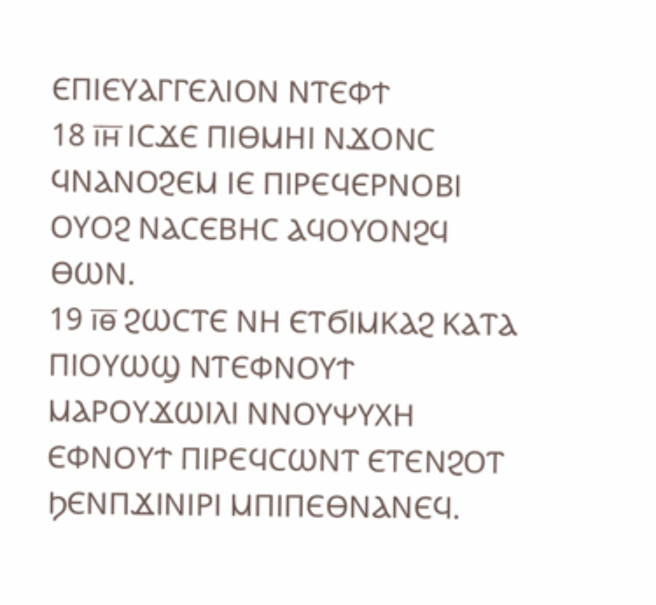ⲈⲠⲒⲈⲨⲀⲄⲄⲈⲖⲒⲞⲚ ⲚⲦⲈⲪϮ
18 ⲓ̅ⲏ̅ ⲒⲤϪⲈ ⲠⲒⲐⲘⲎⲒ ⲚϪⲞⲚⲤ ϤⲚⲀⲚⲞϨⲈⲘ ⲒⲈ ⲠⲒⲢⲈϤⲈⲢⲚⲞⲂⲒ ⲞⲨⲞϨ ⲚⲀⲤⲈⲂⲎⲤ ⲀϤⲞⲨⲞⲚϨϤ ⲐⲰⲚ.
19 ⲓ̅ⲑ̅ ϨⲰⲤⲦⲈ ⲚⲎ ⲈⲦϬⲒⲘⲔⲀϨ ⲔⲀⲦⲀ ⲠⲒⲞⲨⲰϢ ⲚⲦⲈⲪⲚⲞⲨϮ ⲘⲀⲢⲞⲨϪⲰⲒⲖⲒ ⲚⲚⲞⲨⲮⲨⲬⲎ ⲈⲪⲚⲞⲨϮ ⲠⲒⲢⲈϤⲤⲰⲚⲦ ⲈⲦⲈⲚϨⲞⲦ ϦⲈⲚⲠϪⲒⲚⲒⲢⲒ ⲘⲠⲒⲠⲈⲐⲚⲀⲚⲈϤ.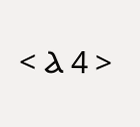< Ⲁ 4 >